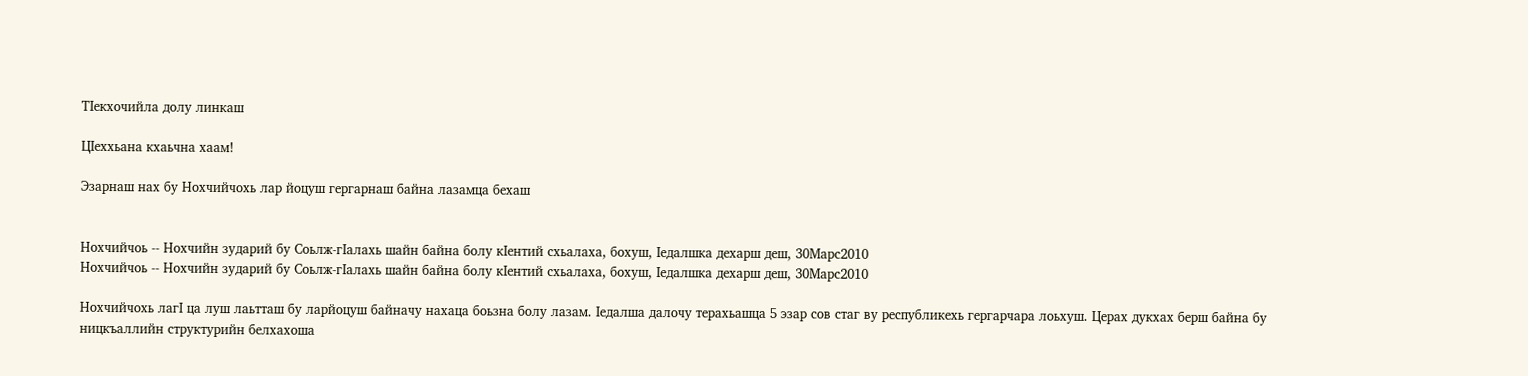ТIекхочийла долу линкаш

ЦIеххьана кхаьчна хаам!

Эзарнаш нах бу Нохчийчохь лар йоцуш гергарнаш байна лазамца бехаш


Нохчийчоь -- Нохчийн зударий бу Соьлж-гIалахь шайн байна болу кIентий схьалаха, бохуш, Iедалшка дехарш деш, 30Марс2010
Нохчийчоь -- Нохчийн зударий бу Соьлж-гIалахь шайн байна болу кIентий схьалаха, бохуш, Iедалшка дехарш деш, 30Марс2010

Нохчийчохь лагI ца луш лаьтташ бу ларйоцуш байначу нахаца боьзна болу лазам. Iедалша далочу терахьашца 5 эзар сов стаг ву республикехь гергарчара лоьхуш. Церах дукхах берш байна бу ницкъаллийн структурийн белхахоша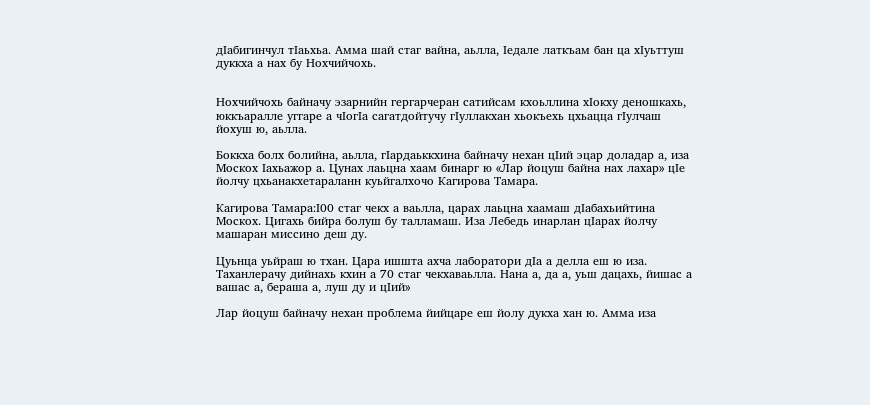дIабигинчул тIаьхьа. Амма шай стаг вайна, аьлла, Iедале латкъам бан ца хIуьттуш дуккха а нах бу Нохчийчохь.


Нохчийчохь байначу эзарнийн гергарчеран сатийсам кхоьллина хIокху деношкахь, юккъаралле уггаре а чIогIа сагатдойтучу гIуллакхан хьокъехь цхьацца гIулчаш йохуш ю, аьлла.

Боккха болх болийна, аьлла, гIардаьккхина байначу нехан цIий эцар доладар а, иза Москох Iахьажор а. Цунах лаьцна хаам бинарг ю «Лар йоцуш байна нах лахар» цIе йолчу цхьанакхетараланн куьйгалхочо Кагирова Тамара.

Кагирова Тамара:I00 стаг чекх а ваьлла, царах лаьцна хаамаш дIабахьийтина Москох. Цигахь бийра болуш бу талламаш. Иза Лебедь инарлан цIарах йолчу машаран миссино деш ду.

Цуьнца уьйраш ю тхан. Цара ишшта ахча лаборатори дIа а делла еш ю иза. Таханлерачу дийнахь кхин а 70 стаг чекхаваьлла. Нана а, да а, уьш дацахь, йишаc а вашас а, бераша а, луш ду и цIий»

Лар йоцуш байначу нехан проблема йийцаре еш йолу дукха хан ю. Амма иза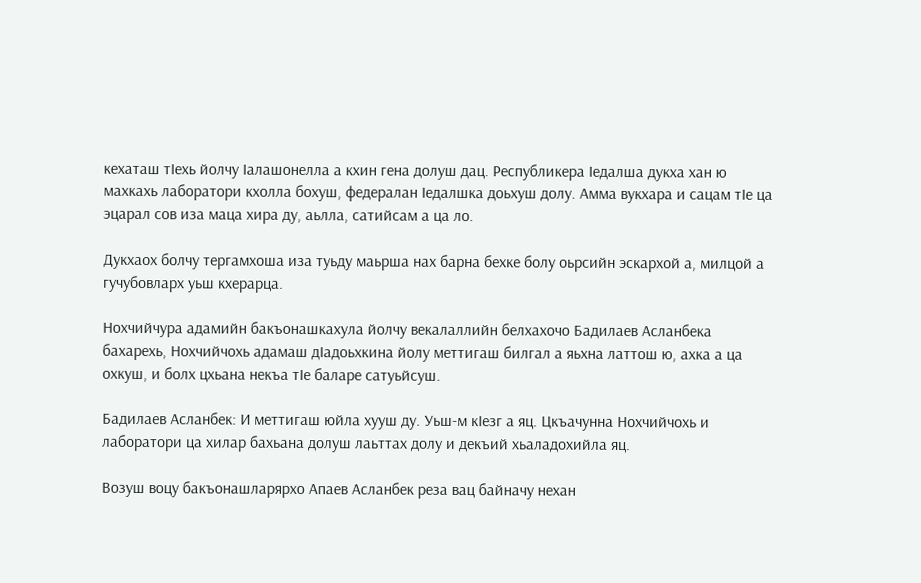кехаташ тIехь йолчу Iалашонелла а кхин гена долуш дац. Республикера Iедалша дукха хан ю махкахь лаборатори кхолла бохуш, федералан Iедалшка доьхуш долу. Амма вукхара и сацам тIе ца эцарал сов иза маца хира ду, аьлла, сатийсам а ца ло.

Дукхаох болчу тергамхоша иза туьду маьрша нах барна бехке болу оьрсийн эскархой а, милцой а гучубовларх уьш кхерарца.

Нохчийчура адамийн бакъонашкахула йолчу векалаллийн белхахочо Бадилаев Асланбека бахарехь, Нохчийчохь адамаш дIадоьхкина йолу меттигаш билгал а яьхна латтош ю, ахка а ца охкуш, и болх цхьана некъа тIе баларе сатуьйсуш.

Бадилаев Асланбек: И меттигаш юйла хууш ду. Уьш-м кIезг а яц. Цкъачунна Нохчийчохь и лаборатори ца хилар бахьана долуш лаьттах долу и декъий хьаладохийла яц.

Возуш воцу бакъонашларярхо Апаев Асланбек реза вац байначу нехан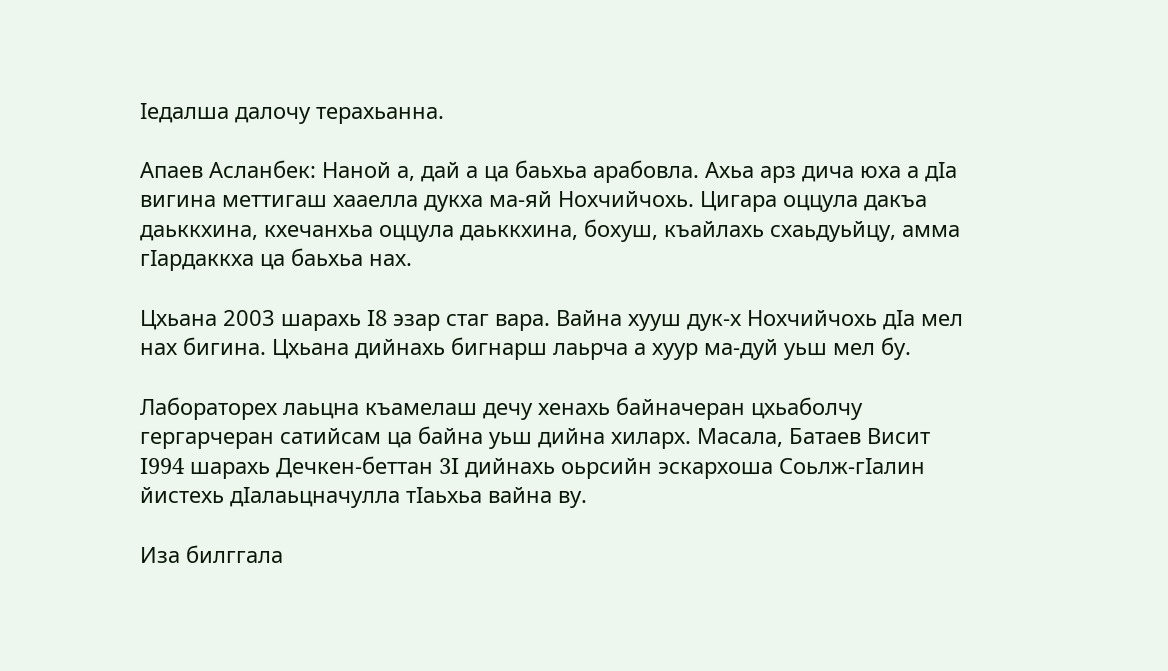Iедалша далочу терахьанна.

Апаев Асланбек: Наной а, дай а ца баьхьа арабовла. Ахьа арз дича юха а дIа вигина меттигаш хааелла дукха ма-яй Нохчийчохь. Цигара оццула дакъа даьккхина, кхечанхьа оццула даьккхина, бохуш, къайлахь схаьдуьйцу, амма гIардаккха ца баьхьа нах.

Цхьана 2003 шарахь I8 эзар стаг вара. Вайна хууш дук-х Нохчийчохь дIа мел нах бигина. Цхьана дийнахь бигнарш лаьрча а хуур ма-дуй уьш мел бу.

Лабораторех лаьцна къамелаш дечу хенахь байначеран цхьаболчу гергарчеран сатийсам ца байна уьш дийна хиларх. Масала, Батаев Висит I994 шарахь Дечкен-беттан 3I дийнахь оьрсийн эскархоша Соьлж-гIалин йистехь дIалаьцначулла тIаьхьа вайна ву.

Иза билггала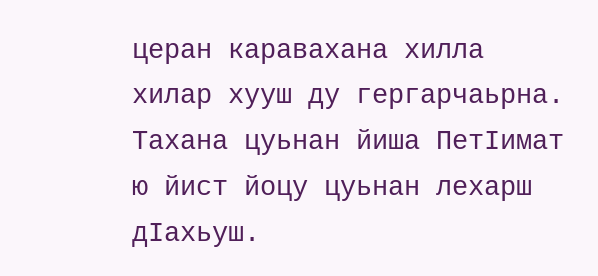церан каравахана хилла хилар хууш ду гергарчаьрна. Тахана цуьнан йиша ПетIимат ю йист йоцу цуьнан лехарш дIахьуш.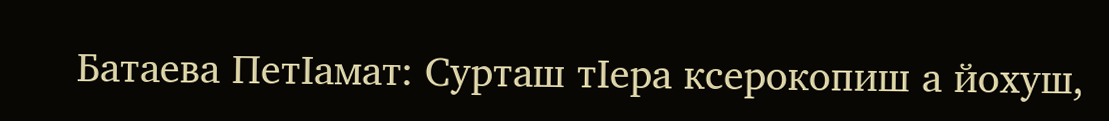Батаева ПетIамат: Сурташ тIера ксерокопиш а йохуш,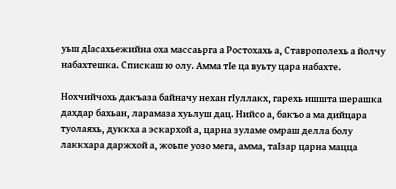уьш дIасахьежийна оха массаьрга а Ростохахь а, Ставрополехь а йолчу набахтешка. Спиcкаш ю олу. Амма тIе ца вуьту цара набахте.

Нохчийчохь дакъаза байначу нехан гIуллакх, гарехь ишшта шерашка дахдар бахьан, ларамаза хуьлуш дац. Нийсо а, бакъо а ма дийцара туолаяхь, дуккха а эскархой а, царна зуламе омраш делла болу лаккхара даржхой а, жоьпе уозо мега, амма, таIзар царна мацца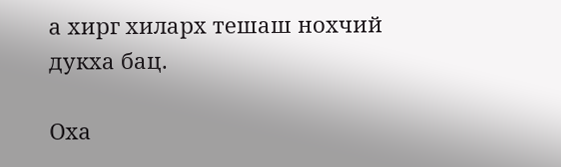а хирг хиларх тешаш нохчий дукха бац.

Оха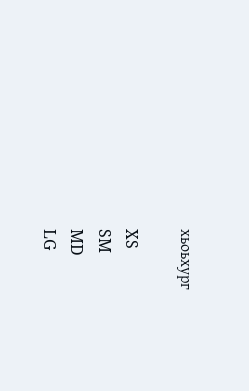хьоьхург

XS
SM
MD
LG